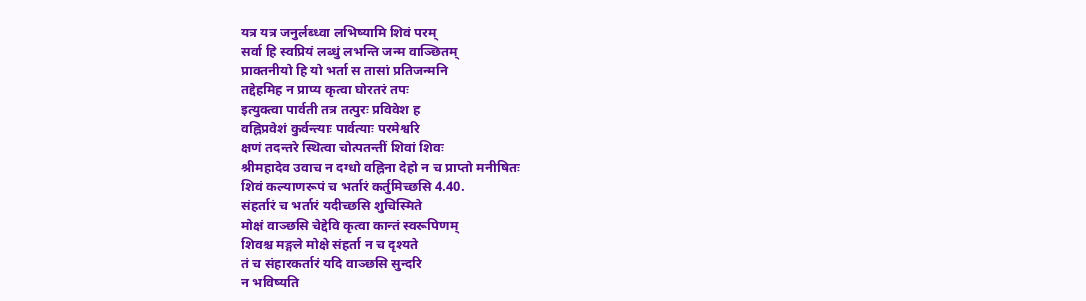यत्र यत्र जनुर्लब्ध्वा लभिष्यामि शिवं परम्
सर्वा हि स्वप्रियं लब्धुं लभन्ति जन्म वाञ्छितम्
प्राक्तनीयो हि यो भर्ता स तासां प्रतिजन्मनि
तद्देहमिह न प्राप्य कृत्वा घोरतरं तपः
इत्युक्त्वा पार्वती तत्र तत्पुरः प्रविवेश ह
वह्निप्रवेशं कुर्वन्त्याः पार्वत्याः परमेश्वरि
क्षणं तदन्तरे स्थित्वा चोत्पतन्तीं शिवां शिवः
श्रीमहादेव उवाच न दग्धो वह्निना देहो न च प्राप्तो मनीषितः
शिवं कल्याणरूपं च भर्तारं कर्तुमिच्छसि 4.40.
संहर्तारं च भर्तारं यदीच्छसि शुचिस्मिते
मोक्षं वाञ्छसि चेद्देवि कृत्वा कान्तं स्वरूपिणम्
शिवश्च मङ्गले मोक्षे संहर्ता न च दृश्यते
तं च संहारकर्तारं यदि वाञ्छसि सुन्दरि
न भविष्यति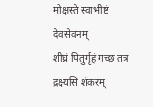मोक्षस्ते स्वाभीष्टं देवसेवनम्
शीघ्रं पितुर्गृहं गच्छ तत्र द्रक्ष्यसि शंकरम्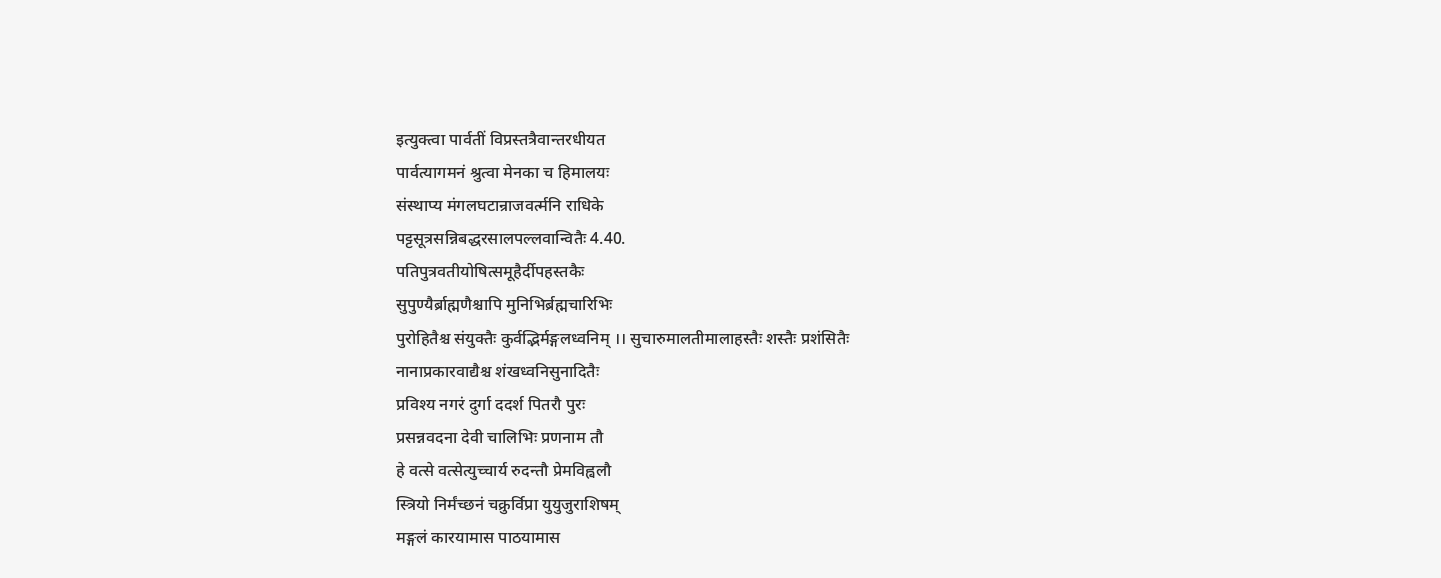इत्युक्त्वा पार्वतीं विप्रस्तत्रैवान्तरधीयत
पार्वत्यागमनं श्रुत्वा मेनका च हिमालयः
संस्थाप्य मंगलघटान्राजवर्त्मनि राधिके
पट्टसूत्रसन्निबद्धरसालपल्लवान्वितैः 4.40.
पतिपुत्रवतीयोषित्समूहैर्दीपहस्तकैः
सुपुण्यैर्ब्राह्मणैश्चापि मुनिभिर्ब्रह्मचारिभिः
पुरोहितैश्च संयुक्तैः कुर्वद्भिर्मङ्गलध्वनिम् ।। सुचारुमालतीमालाहस्तैः शस्तैः प्रशंसितैः
नानाप्रकारवाद्यैश्च शंखध्वनिसुनादितैः
प्रविश्य नगरं दुर्गा ददर्श पितरौ पुरः
प्रसन्नवदना देवी चालिभिः प्रणनाम तौ
हे वत्से वत्सेत्युच्चार्य रुदन्तौ प्रेमविह्वलौ
स्त्रियो निर्मंच्छनं चक्रुर्विप्रा युयुजुराशिषम्
मङ्गलं कारयामास पाठयामास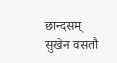छान्दसम्
सुखेन वसतौ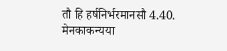तौ हि हर्षनिर्भरमानसौ 4.40.
मेनकाकन्यया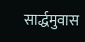सार्द्धमुवास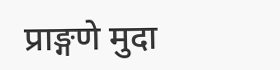प्राङ्गणे मुदा